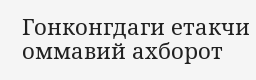Гонконгдаги етакчи оммавий ахборот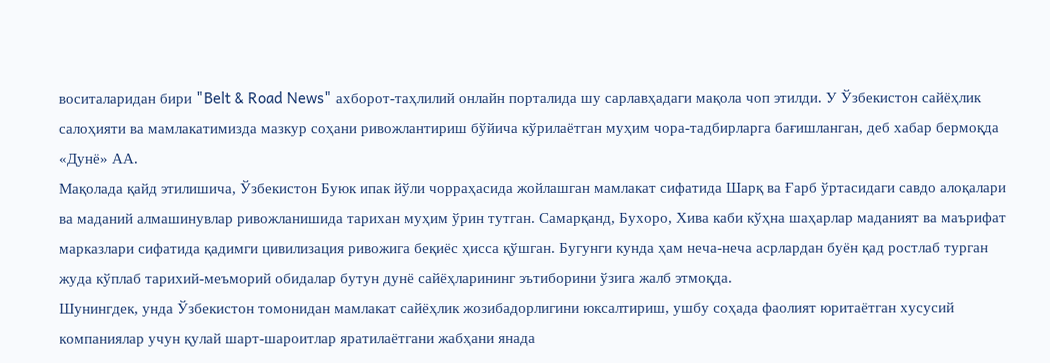воситаларидан бири "Belt & Road News" ахборот-таҳлилий онлайн порталида шу сарлавҳадаги мақола чоп этилди. У Ўзбекистон сайёҳлик салоҳияти ва мамлакатимизда мазкур соҳани ривожлантириш бўйича кўрилаётган муҳим чора-тадбирларга бағишланган, деб хабар бермоқда «Дунё» АА.
Мақолада қайд этилишича, Ўзбекистон Буюк ипак йўли чорраҳасида жойлашган мамлакат сифатида Шарқ ва Ғарб ўртасидаги савдо алоқалари ва маданий алмашинувлар ривожланишида тарихан муҳим ўрин тутган. Самарқанд, Бухоро, Хива каби кўҳна шаҳарлар маданият ва маърифат марказлари сифатида қадимги цивилизация ривожига беқиёс ҳисса қўшган. Бугунги кунда ҳам неча-неча асрлардан буён қад ростлаб турган жуда кўплаб тарихий-меъморий обидалар бутун дунё сайёҳларининг эътиборини ўзига жалб этмоқда.
Шунингдек, унда Ўзбекистон томонидан мамлакат сайёҳлик жозибадорлигини юксалтириш, ушбу соҳада фаолият юритаётган хусусий компаниялар учун қулай шарт-шароитлар яратилаётгани жабҳани янада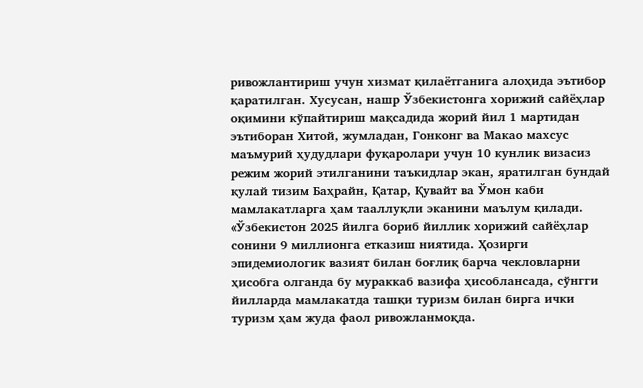ривожлантириш учун хизмат қилаётганига алоҳида эътибор қаратилган. Хусусан, нашр Ўзбекистонга хорижий сайёҳлар оқимини кўпайтириш мақсадида жорий йил 1 мартидан эътиборан Хитой, жумладан, Гонконг ва Макао махсус маъмурий ҳудудлари фуқаролари учун 10 кунлик визасиз режим жорий этилганини таъкидлар экан, яратилган бундай қулай тизим Баҳрайн, Қатар, Қувайт ва Ўмон каби мамлакатларга ҳам тааллуқли эканини маълум қилади.
«Ўзбекистон 2025 йилга бориб йиллик хорижий сайёҳлар сонини 9 миллионга етказиш ниятида. Ҳозирги эпидемиологик вазият билан боғлиқ барча чекловларни ҳисобга олганда бу мураккаб вазифа ҳисоблансада, сўнгги йилларда мамлакатда ташқи туризм билан бирга ички туризм ҳам жуда фаол ривожланмоқда.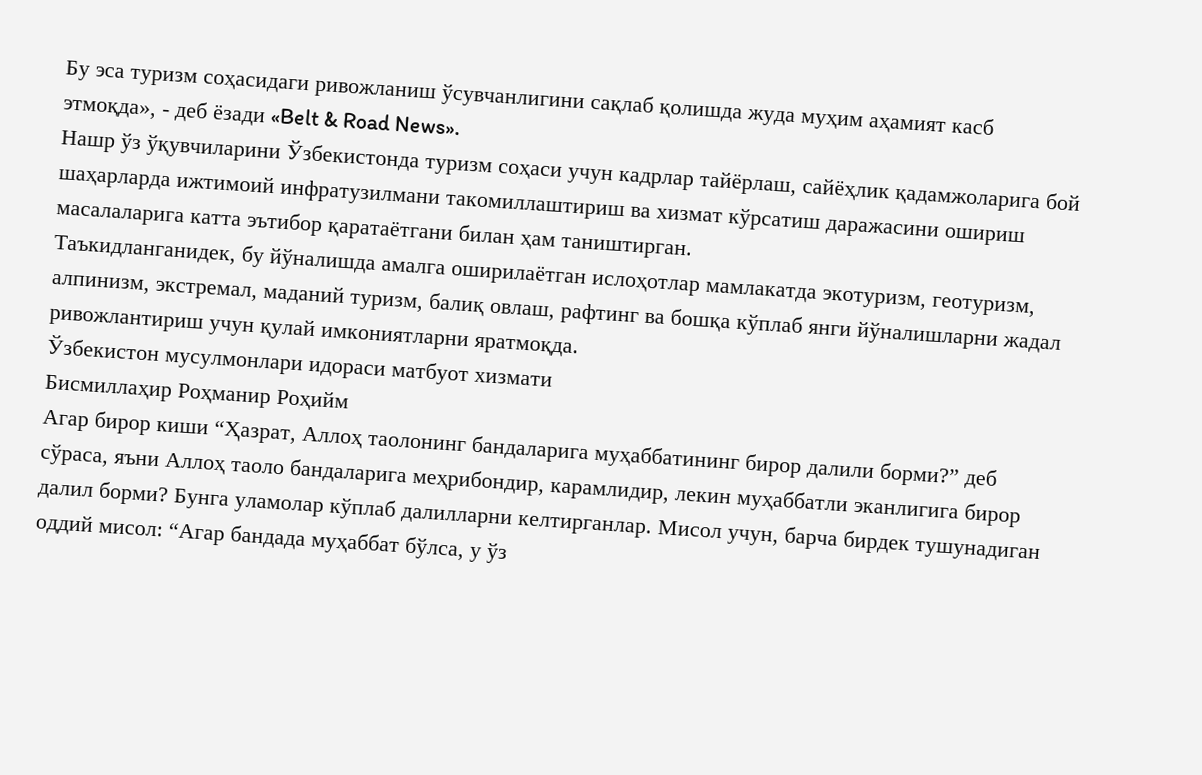Бу эса туризм соҳасидаги ривожланиш ўсувчанлигини сақлаб қолишда жуда муҳим аҳамият касб этмоқда», - деб ёзади «Belt & Road News».
Нашр ўз ўқувчиларини Ўзбекистонда туризм соҳаси учун кадрлар тайёрлаш, сайёҳлик қадамжоларига бой шаҳарларда ижтимоий инфратузилмани такомиллаштириш ва хизмат кўрсатиш даражасини ошириш масалаларига катта эътибор қаратаётгани билан ҳам таништирган.
Таъкидланганидек, бу йўналишда амалга оширилаётган ислоҳотлар мамлакатда экотуризм, геотуризм, алпинизм, экстремал, маданий туризм, балиқ овлаш, рафтинг ва бошқа кўплаб янги йўналишларни жадал ривожлантириш учун қулай имкониятларни яратмоқда.
Ўзбекистон мусулмонлари идораси матбуот хизмати
Бисмиллаҳир Роҳманир Роҳийм
Агар бирор киши “Ҳазрат, Аллоҳ таолонинг бандаларига муҳаббатининг бирор далили борми?” деб сўраса, яъни Аллоҳ таоло бандаларига меҳрибондир, карамлидир, лекин муҳаббатли эканлигига бирор далил борми? Бунга уламолар кўплаб далилларни келтирганлар. Мисол учун, барча бирдек тушунадиган оддий мисол: “Агар бандада муҳаббат бўлса, у ўз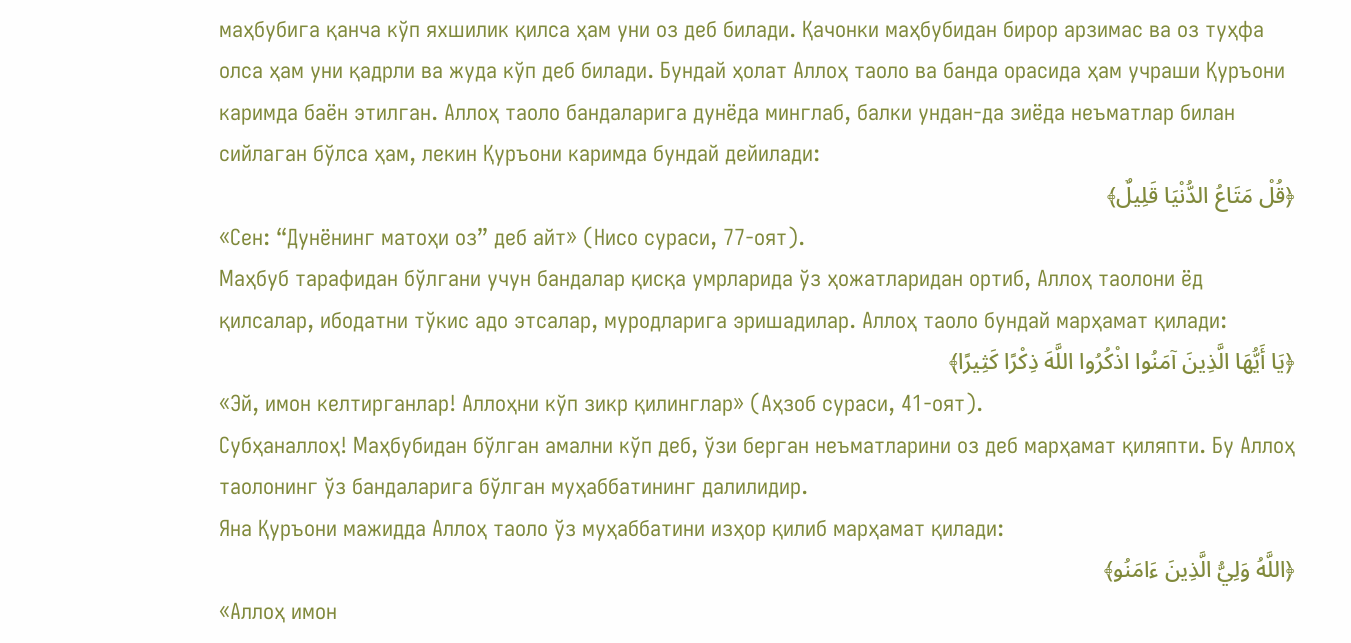маҳбубига қанча кўп яхшилик қилса ҳам уни оз деб билади. Қачонки маҳбубидан бирор арзимас ва оз туҳфа олса ҳам уни қадрли ва жуда кўп деб билади. Бундай ҳолат Аллоҳ таоло ва банда орасида ҳам учраши Қуръони каримда баён этилган. Аллоҳ таоло бандаларига дунёда минглаб, балки ундан-да зиёда неъматлар билан сийлаган бўлса ҳам, лекин Қуръони каримда бундай дейилади:
﴿قُلْ مَتَاعُ الدُّنْيَا قَلِيلٌ﴾
«Сен: “Дунёнинг матоҳи оз” деб айт» (Нисо сураси, 77-оят).
Маҳбуб тарафидан бўлгани учун бандалар қисқа умрларида ўз ҳожатларидан ортиб, Аллоҳ таолони ёд қилсалар, ибодатни тўкис адо этсалар, муродларига эришадилар. Аллоҳ таоло бундай марҳамат қилади:
﴿يَا أَيُّهَا الَّذِينَ آمَنُوا اذْكُرُوا اللَّهَ ذِكْرًا كَثِيرًا﴾
«Эй, имон келтирганлар! Аллоҳни кўп зикр қилинглар» (Аҳзоб сураси, 41-оят).
Субҳаналлоҳ! Маҳбубидан бўлган амални кўп деб, ўзи берган неъматларини оз деб марҳамат қиляпти. Бу Аллоҳ таолонинг ўз бандаларига бўлган муҳаббатининг далилидир.
Яна Қуръони мажидда Аллоҳ таоло ўз муҳаббатини изҳор қилиб марҳамат қилади:
﴿اللَّهُ وَلِيُّ الَّذِينَ ءَامَنُو﴾
«Аллоҳ имон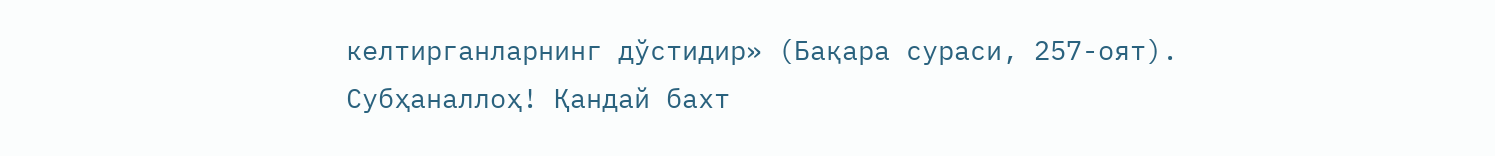келтирганларнинг дўстидир» (Бақара сураси, 257-оят).
Субҳаналлоҳ! Қандай бахт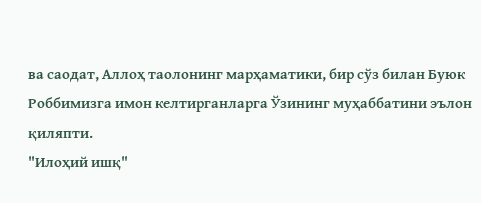ва саодат, Аллоҳ таолонинг марҳаматики, бир сўз билан Буюк Роббимизга имон келтирганларга Ўзининг муҳаббатини эълон қиляпти.
"Илоҳий ишқ"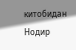китобидан
Нодир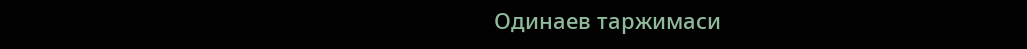Одинаев таржимаси